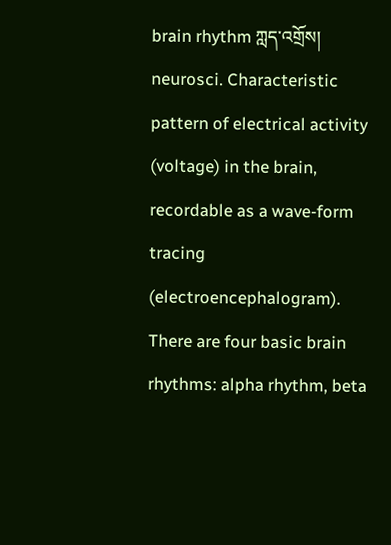brain rhythm ཀླད་འགྲོས། neurosci. Characteristic pattern of electrical activity (voltage) in the brain, recordable as a wave-form tracing (electroencephalogram). There are four basic brain rhythms: alpha rhythm, beta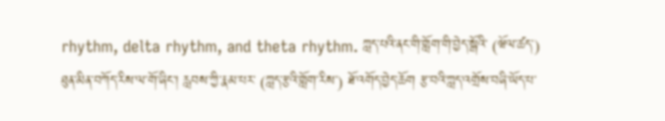rhythm, delta rhythm, and theta rhythm. ཀླད་པའི་ནང་གི་གློག་གི་བྱེད་སྒོའི་ (ཝོལ་ཚད་) ཐུན་མིན་བཀོད་རིས་ལ་གོ་ཞིང་། རླབས་ཀྱི་རྣམ་པར་ (ཀླད་རྩའི་གློག་རིས་) ཐོ་འགོད་བྱེད་ཆོག རྩ་བའི་ཀླད་འགྲོས་བཞི་ཡོད་པ་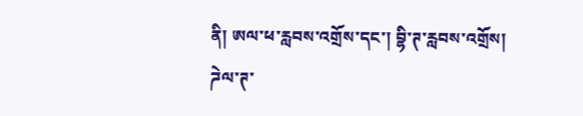ནི། ཨལ་ཕ་རླབས་འགྲོས་དང་། བྷི་ཊ་རླབས་འགྲོས། ཌེལ་ཊ་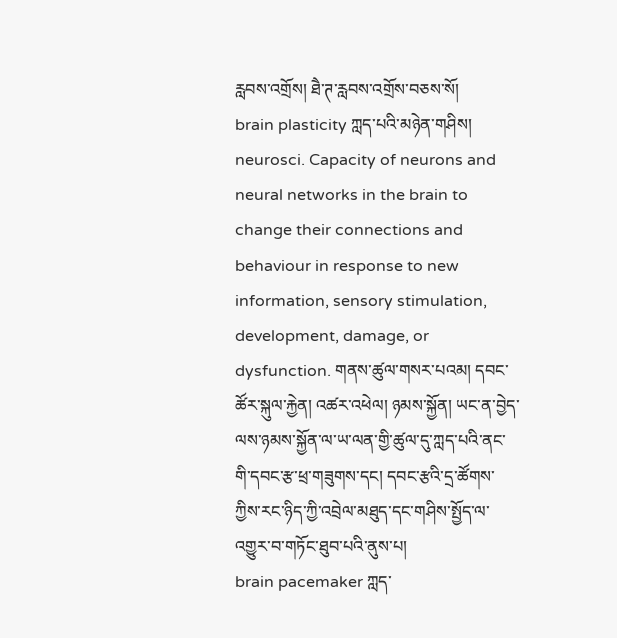རླབས་འགྲོས། ཐཻ་ཊ་རླབས་འགྲོས་བཅས་སོ།
brain plasticity ཀླད་པའི་མཉེན་གཤིས། neurosci. Capacity of neurons and neural networks in the brain to change their connections and behaviour in response to new information, sensory stimulation, development, damage, or dysfunction. གནས་ཚུལ་གསར་པའམ། དབང་ཚོར་སྐུལ་རྐྱེན། འཚར་འཕེལ། ཉམས་སྐྱོན། ཡང་ན་བྱེད་ལས་ཉམས་སྐྱོན་ལ་ཡ་ལན་གྱི་ཚུལ་དུ་ཀླད་པའི་ནང་གི་དབང་རྩ་ཕྲ་གཟུགས་དང། དབང་རྩའི་དྲ་ཚོགས་ཀྱིས་རང་ཉིད་ཀྱི་འབྲེལ་མཐུད་དང་གཤིས་སྤྱོད་ལ་འགྱུར་བ་གཏོང་ཐུབ་པའི་ནུས་པ།
brain pacemaker ཀླད་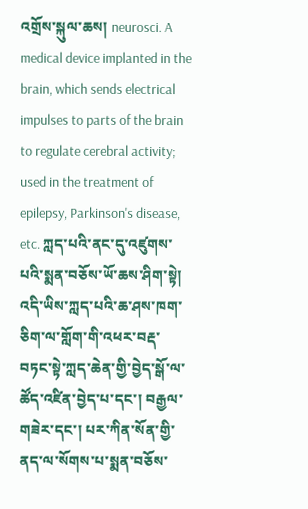འགྲོས་སྐུལ་ཆས། neurosci. A medical device implanted in the brain, which sends electrical impulses to parts of the brain to regulate cerebral activity; used in the treatment of epilepsy, Parkinson's disease, etc. ཀླད་པའི་ནང་དུ་འཛུགས་པའི་སྨན་བཅོས་ཡོ་ཆས་ཤིག་སྟེ། འདི་ཡིས་ཀླད་པའི་ཆ་ཤས་ཁག་ཅིག་ལ་གློག་གི་འཕར་བརྡ་བཏང་སྟེ་ཀླད་ཆེན་གྱི་བྱེད་སྒོ་ལ་ཚོད་འཛིན་བྱེད་པ་དང་། བརྒྱལ་གཟེར་དང་། པར་ཀིན་སོན་གྱི་ནད་ལ་སོགས་པ་སྨན་བཅོས་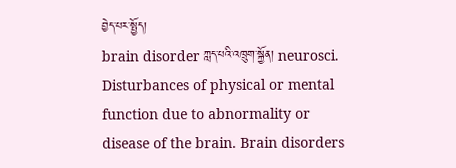བྱེད་པར་སྤྱོད།
brain disorder ཀླད་པའི་འཁྲུག་སྐྱོན། neurosci. Disturbances of physical or mental function due to abnormality or disease of the brain. Brain disorders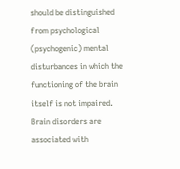should be distinguished from psychological (psychogenic) mental disturbances in which the functioning of the brain itself is not impaired. Brain disorders are associated with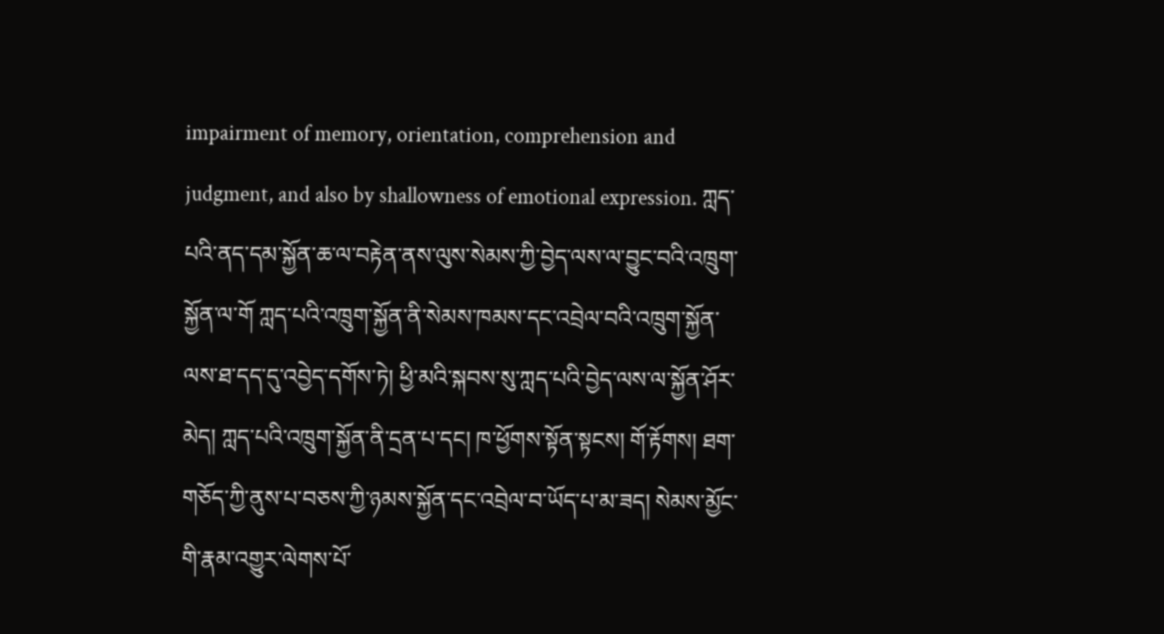impairment of memory, orientation, comprehension and judgment, and also by shallowness of emotional expression. ཀླད་པའི་ནད་དམ་སྐྱོན་ཆ་ལ་བརྟེན་ནས་ལུས་སེམས་ཀྱི་བྱེད་ལས་ལ་བྱུང་བའི་འཁྲུག་སྐྱོན་ལ་གོ ཀླད་པའི་འཁྲུག་སྐྱོན་ནི་སེམས་ཁམས་དང་འབྲེལ་བའི་འཁྲུག་སྐྱོན་ལས་ཐ་དད་དུ་འབྱེད་དགོས་ཏེ། ཕྱི་མའི་སྐབས་སུ་ཀླད་པའི་བྱེད་ལས་ལ་སྐྱོན་ཤོར་མེད། ཀླད་པའི་འཁྲུག་སྐྱོན་ནི་དྲན་པ་དང། ཁ་ཕྱོགས་སྟོན་སྟངས། གོ་རྟོགས། ཐག་གཅོད་ཀྱི་ནུས་པ་བཅས་ཀྱི་ཉམས་སྐྱོན་དང་འབྲེལ་བ་ཡོད་པ་མ་ཟད། སེམས་མྱོང་གི་རྣམ་འགྱུར་ལེགས་པོ་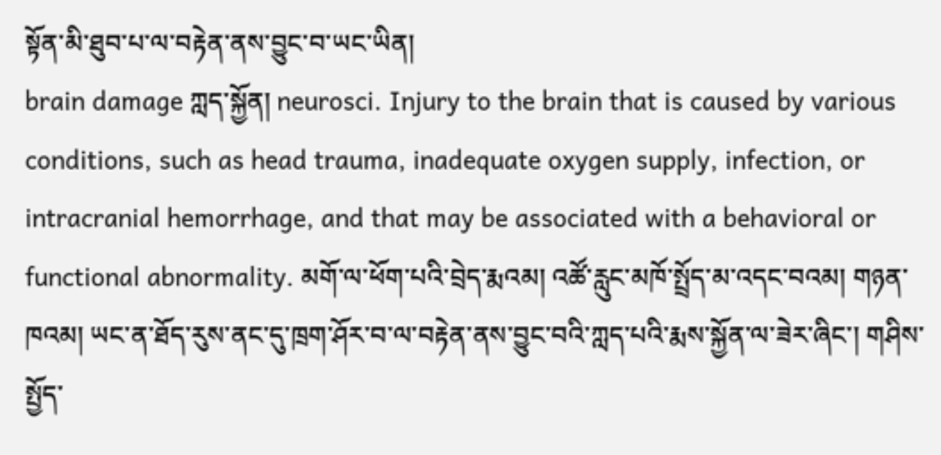སྟོན་མི་ཐུབ་པ་ལ་བརྟེན་ནས་བྱུང་བ་ཡང་ཡིན།
brain damage ཀླད་སྐྱོན། neurosci. Injury to the brain that is caused by various conditions, such as head trauma, inadequate oxygen supply, infection, or intracranial hemorrhage, and that may be associated with a behavioral or functional abnormality. མགོ་ལ་ཕོག་པའི་བྲེད་རྨའམ། འཚོ་རླུང་མཁོ་སྤྲོད་མ་འདང་བའམ། གཉན་ཁའམ། ཡང་ན་ཐོད་རུས་ནང་དུ་ཁྲག་ཤོར་བ་ལ་བརྟེན་ནས་བྱུང་བའི་ཀླད་པའི་རྨས་སྐྱོན་ལ་ཟེར་ཞིང་། གཤིས་སྤྱོད་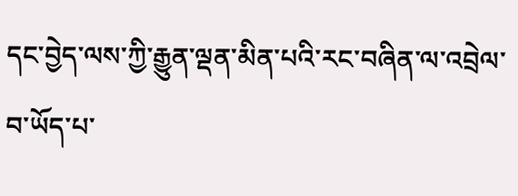དང་བྱེད་ལས་ཀྱི་རྒྱུན་ལྡན་མིན་པའི་རང་བཞིན་ལ་འབྲེལ་བ་ཡོད་པ་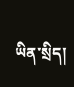ཡིན་སྲིད།